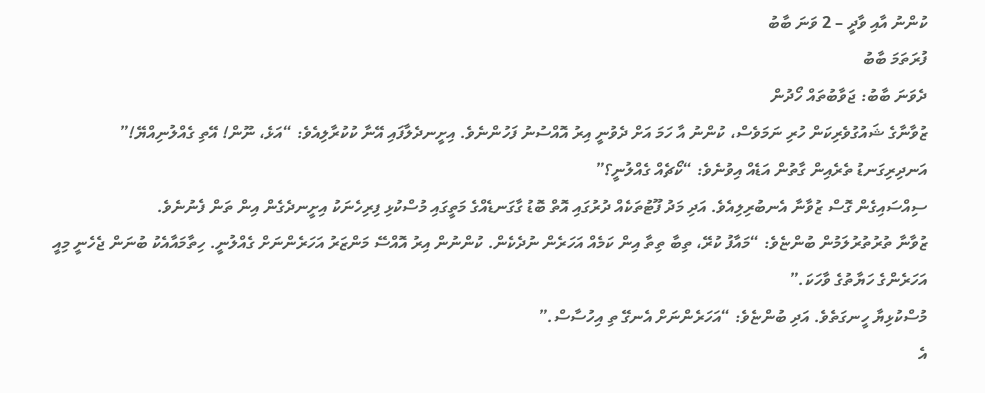ކުންނު އާއި ވާދީ – 2 ވަނަ ބާބު
ފުރަތަމަ ބާބު
ދެވަނަ ބާބު: ޖަވާބުތައް ހޯދުން
ޒުވާނާގެ ޝައުގުވެރިކަން ހުރި ނަމަވެސް، ކުންނު އާ ހަމަ އަށް ދެވުނީ އިރު އޮއްސުނު ފަހުންނެވެ. އިށީނދެލާފައި އޭނާ ކުކުރާލިއެވެ: “އަޅެ، ނޫން! އޭތި ގެއްލުނިއްޔޭ!”
އަނދިރިގަނޑު ތެރެއިން ގާތުން އަޑެއް އިވުނެވެ: “ކޯޗެއް ގެއްލުނީ؟”
ސިއްސައިގެން ގޮސް ޒުވާނާ އެނބުރިލިއެވެ. އަދި މަދު ފޫޓުތަކެއް ދުރުގައި އޮތް ބޮޑު ގާގަނޑެއްގެ މަތީގައި މުސްކުޅި ފިރިހެނަކު އިށީނދެގެން އިން ތަން ފެނުނެވެ.
ޒުވާނާ ތުރުތުރުލަމުން ބުންޏެވެ: “މައާފު ކުރޭ، ތިބާ ތިތާ އިން ކަމެއް އަހަރެން ނުދެކެން. ކުންނުން އިރު އޮއްސޭ މަންޒަރު އަހަރެންނަށް ގެއްލުނީ. ހިތާމައާއެކު ބުނަން ޖެހެނީ މިއީ އަހަރެންގެ ހަޔާތުގެ ވާހަކަ.”
މުސްކުޅިޔާ ހީނގަތެވެ. އަދި ބުންޏެވެ: “އަހަރެންނަށް އެނގޭ ތި އިހުސާސް.”
އެ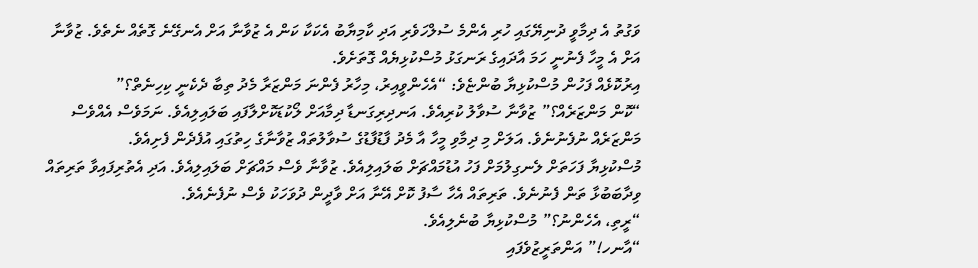ވަގުތު އެ ދިމާވީ ދުނިޔޭގައި ހުރި އެންމެ ސުލްހަވެރި އަދި ކާމިޔާބު އެކަކާ ކަން އެ ޒުވާނާ އަށް އެނގޭނެ ގޮތެއް ނެތެވެ. ޒުވާނާ އަށް އެ މީހާ ފެނުނީ ހަމަ އާދައިގެ ރަނގަޅު މުސްކުޅިޔެއް ގޮތަށެވެ.
އިރުކޮޅެއް ފަހުން މުސްކުޅިޔާ ބުންޏެވެ: “އެހެންވީއިރު، މިހާރު ފެންނަ މަންޒަރާ މެދު ތިބާ ދެކެނީ ކިހިނެތް؟”
“ކޮން މަންޒަރެއް؟” ޒުވާނާ ސުވާލު ކުރިއެވެ. އަނދިރިގަނޑާ ދިމާއަށް ލޯކުޑަކޮށްލާފައި ބަލައިލިއެވެ. ނަމަވެސް އެއްވެސް މަންޒަރެއް ނުފެނުނެވެ. އަލަށް މި ދިމާވި މީހާ އާ މެދު ފާޑުފާޑުގެ ސުވާލުތައް ޒުވާނާގެ ހިތުގައި އުފެދެން ފެށިއެވެ.
މުސްކުޅިޔާ ފަހަތަށް ލެނގިލުމަށް ފަހު އުޑުމައްޗަށް ބަލައިލިއެވެ. ޒުވާނާ ވެސް މައްޗަށް ބަލައިލިއެވެ. އަދި އެތުރިފައިވާ ތަރިތައް ވިދާބަބުޅާ ތަން ފެނުނެވެ. ތަރިތައް އެހާ ސާފު ކޮށް އޭނާ އަށް ވާދީން ދުވަހަކު ވެސް ނުފެނެއެވެ.
“ރީތި، އެހެންނު؟” މުސްކުޅިޔާ ބުނެލިއެވެ.
“އާނހ!” އަންތަރީޒުވެފައި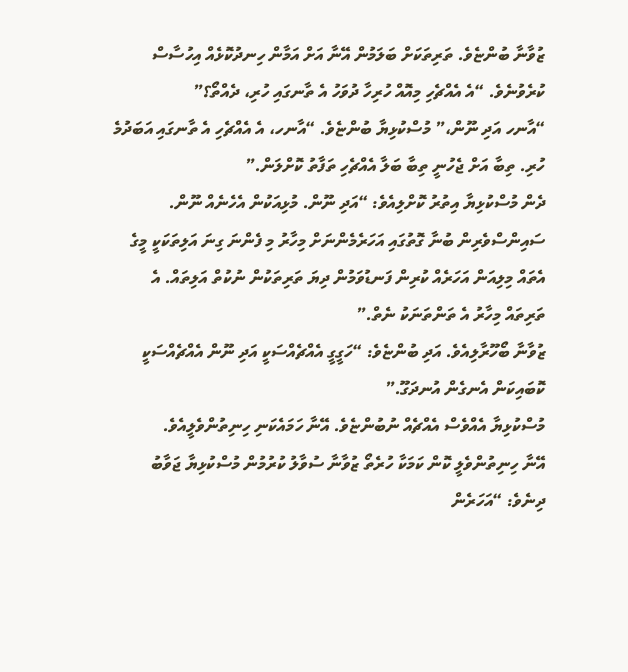ޒުވާނާ ބުންޏެވެ. ތަރިތަކަށް ބަލަމުން އޭނާ އަށް އަމާން ހިނދުކޮޅެއް އިހުސާސް ކުރެވުނެވެ. “އެ އެއްޗެހި މިއޮއް ހުރިހާ ދުވަހު އެ ތާނގައި ހުރި، ދެއްތޯ؟”
“އާނހ އަދި ނޫން،” މުސްކުޅިޔާ ބުންޏެވެ. “އާނހ، އެ އެއްޗެހި އެ ތާނގައި އަބަދުމެ ހުރި. ތިބާ އަށް ޖެހުނީ ތިބާ ބަލާ އެއްޗެހި ތަފާތު ކޮށްލަން.”
ދެން މުސްކުޅިޔާ އިތުރު ކޮށްލިއެވެ: “އަދި ނޫން. މުޅިއަކުން އެހެނެއް ނޫން. ސައިންސްވެރިން ބުނާ ގޮތުގައި އަހަރެމެންނަށް މިހާރު މި ފެންނަ ގިނަ އަލިތަކަކީ މީގެ އެތައް މިލިއަން އަހަރެއް ކުރިން ފަނޑުވަމުން ދިޔަ ތަރިތަކުން ނުކުތް އަލިތައް. އެ ތަރިތައް މިހާރު އެ ތަންތަނަކު ނެތް.”
ޒުވާނާ ބޯހޫރާލިއެވެ. އަދި ބުންޏެވެ: “ހަގީގީ އެއްޗެއްސަކީ އަދި ނޫން އެއްޗެއްސަކީ ކޮބައިކަން އެނގެން އުނދަގޫ.”
މުސްކުޅިޔާ އެއްވެސް އެއްޗެއް ނުބުންޏެވެ. އޭނާ ހަމައެކަނި ހިނިތުންވެލީއެވެ.
އޭނާ ހިނިތުންވެލީ ކޮން ކަމަކާ ހުރެތޯ ޒުވާނާ ސުވާލު ކުރުމުން މުސްކުޅިޔާ ޖަވާބު ދިނެވެ: “އަހަރެން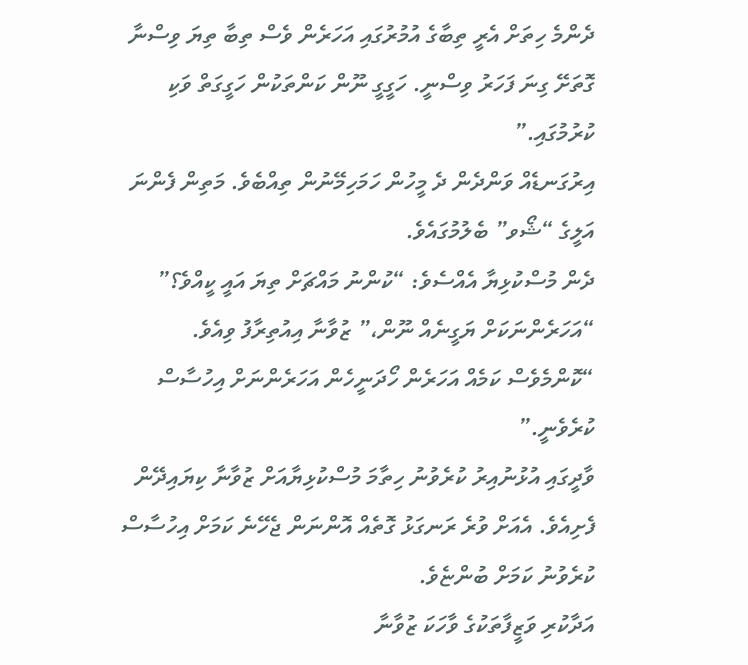ދެންމެ ހިތަށް އެރީ ތިބާގެ އުމުރުގައި އަހަރެން ވެސް ތިބާ ތިޔަ ވިސްނާ ގޮތަށޭ ގިނަ ފަހަރު ވިސްނީ. ހަގީގީ ނޫން ކަންތަކުން ހަގީގަތް ވަކި ކުރުމުގައި.”
އިރުގަނޑެއް ވަންދެން ދެ މީހުން ހަމަހިމޭނުން ތިއްބެވެ. މަތިން ފެންނަ އަލީގެ “ޝޯވ” ބެލުމުގައެވެ.
ދެން މުސްކުޅިޔާ އެއްސެވެ: “ކުންނު މައްޗަށް ތިޔަ އައީ ކީއްވެ؟”
“އަހަރެންނަކަށް ޔަގީނެއް ނޫން،” ޒުވާނާ އިއުތިރާފު ވިއެވެ. “ކޮންމެވެސް ކަމެއް އަހަރެން ހޯދަނީހެން އަހަރެންނަށް އިހުސާސް ކުރެވެނީ.”
ވާދީގައި އުޅުނުއިރު ކުރެވުނު ހިތާމަ މުސްކުޅިޔާއަށް ޒުވާނާ ކިޔައިދޭން ފެށިއެވެ. އެއަށް ވުރެ ރަނގަޅު ގޮތެއް އޮންނަން ޖެހޭނެ ކަމަށް އިހުސާސް ކުރެވުނު ކަމަށް ބުންޏެވެ.
އަދާކުރި ވަޒީފާތަކުގެ ވާހަކަ ޒުވާނާ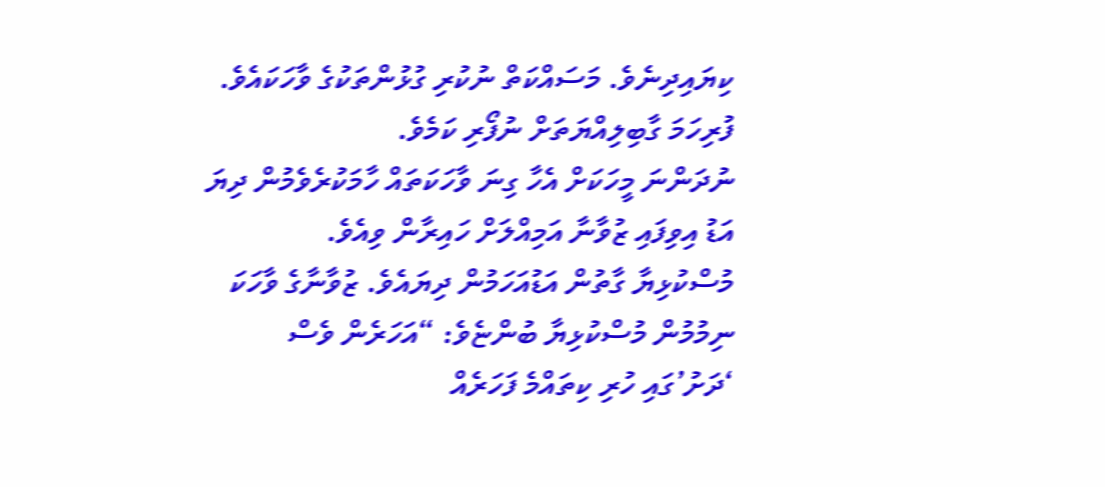ކިޔައިދިނެވެ. މަސައްކަތް ނުކުރި ގުޅުންތަކުގެ ވާހަކައެވެ. ފުރިހަމަ ގާބިލިއްޔަތަށް ނުފޯރި ކަމެވެ.
ނުދަންނަ މީހަކަށް އެހާ ގިނަ ވާހަކަތައް ހާމަކުރެވެމުން ދިޔަ އަޑު އިވިފައި ޒުވާނާ އަމިއްލަށް ހައިރާން ވިއެވެ.
މުސްކުޅިޔާ ގާތުން އަޑުއަހަމުން ދިޔައެވެ. ޒުވާނާގެ ވާހަކަ ނިމުމުން މުސްކުޅިޔާ ބުންޏެވެ: “އަހަރެން ވެސް ‘ދަށު’ގައި ހުރި ކިތައްމެ ފަހަރެއް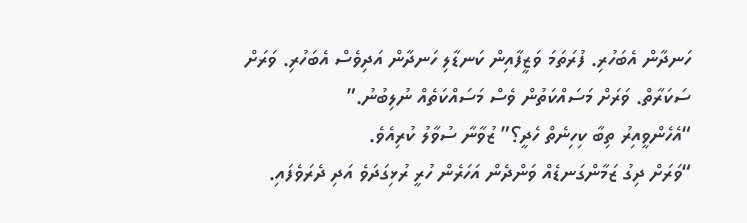ހަނދާން އެބަހުރި. ފުރަތަމަ ވަޒީފާއިން ކަނޑާލި ހަނދާން އަދިވެސް އެބަހުރި. ވަރަށް ސަކަރާތް. ވަރަށް މަސައްކަތުން ވެސް މަސައްކަތެއް ނުލިބުނު.”
“އެހެންވީއިރު ތިބާ ކިހިނެތް ހެދީ؟” ޒުވާނާ ސުވާލު ކުރިއެވެ.
“ވަރަށް ދިގު ޒަމާންގަނޑެއް ވަންދެން އަހަރެން ހުރީ ރުޅިގަދަވެ އަދި ދެރަވެފައި.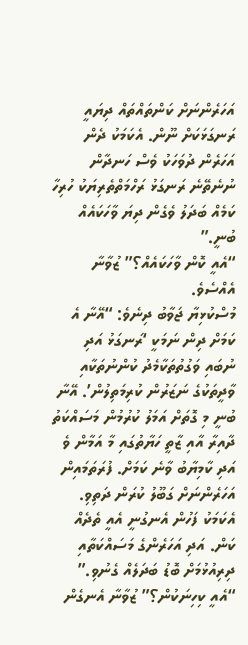އަހަރެންނަށް ކަންތައްތައް ދިޔައީ ރަނގަޅަކަށް ނޫން. އެކަމަކު ދެން އަހަރެން ދުވަހަކު ވެސް ހަނދާން ނުނެތޭނެ ރަނގަޅު ރަހްމަތްތެރިޔަކު ހުރިހާ ކަމެއް ބަދަލު ވެގެން ދިޔަ ވާހަކައެއް ބުނީ.”
“އެއީ ކޮން ވާހަކައެއް؟” ޒުވާނާ އެއްސެވެ.
މުސްކުޅިޔާ ޖަވާބު ދިނެވެ: “އޭނާ އެ ކަމަށް ދިން ނަމަކީ ‘ރަނގަޅު އަދި ނުބައި ވަގުތުތަކާމެދު ކުންނުތަކާއި ވާދީތަކުގެ ނަޒަރުން ކުރިމަތިލުން’. އޭނާ ބުނީ މި ގޮތަށް އަމަލު ކުރުމުން މަސައްކަތު ދާއިރާ އާއި ޒާތީ ހަޔާތުގައި މާ އަމާން ވެ އަދި ކާމިޔާބު ވާނެ ކަމަށް. ފުރަތަމައިން އަހަރެންނަށް ގަބޫލު ކުރަން ދަތިވި. އެކަމަކު ފަހުން އެނގުނީ އެއީ ތެދެއް ކަން. އަދި އަހަރެންގެ މަސައްކަތާއި ދިރިއުޅުމަށް ބޮޑު ބަދަލެއް ގެނުވި.”
“އެއީ ކިހިނަކުން؟” ޒުވާނާ އެނގެން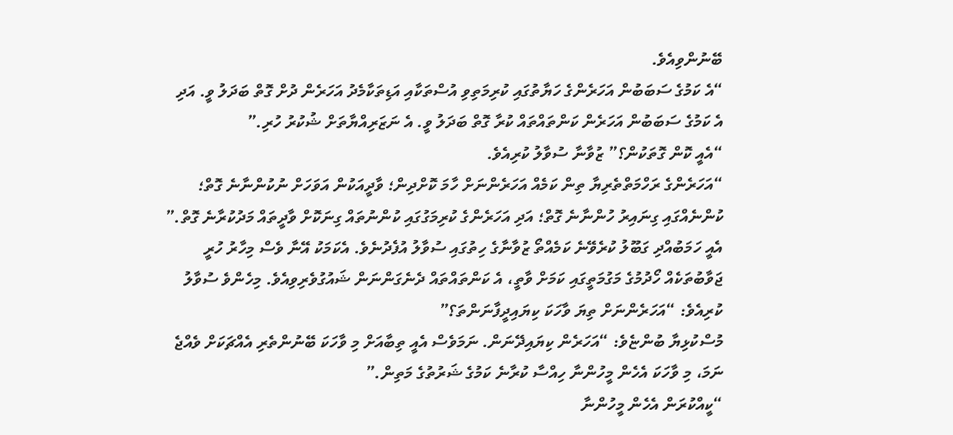ބޭނުންވިއެވެ.
“އެ ކަމުގެ ސަބަބުން އަހަރެންގެ ހަޔާތުގައި ކުރިމަތިވި އުސްތަކާއި އަޑިތަކާމެދު އަހަރެން ދުށް ގޮތް ބަދަލު ވީ. އަދި އެ ކަމުގެ ސަބަބުން އަހަރެން ކަންތައްތައް ކުރާ ގޮތް ބަދަލު ވީ. އެ ނަޒަރިއްޔާތަށް ޝުކުރު ހުރި.”
“އެއީ ކޮން ގޮތަކުން؟” ޒުވާނާ ސުވާލު ކުރިއެވެ.
“އަހަރެންގެ ރަހްމަތްތެރިޔާ ތިން ކަމެއް އަހަރެންނަށް ހާމަ ކޮށްދިން؛ ވާދީއަކުން އަވަހަށް ނުކުންނާނެ ގޮތް؛ ކުންނެއްގައި ގިނައިރު ހުންނާނެ ގޮތް؛ އަދި އަހަރެންގެ ކުރިމަގުގައި ކުންނުތައް ގިނަކޮށް ވާދީތައް މަދުކުރާނެ ގޮތް.”
އެއީ ހަމަބުއްދި ގަބޫލު ކުރެވޭނެ ކަމެއްތޯ ޒުވާނާގެ ހިތުގައި ސުވާލު އުފެދުނެވެ. އެކަމަކު އޭނާ ވެސް މިހާރު ހުރީ ޖަވާބުތަކެއް ހޯދުމުގެ މަގުމަތީގައި ކަމަށް ވާތީ، އެ ކަންތައްތައް ދެނެގަންނަން ޝައުގުވެރިވިއެވެ. މިހެންވެ ސުވާލު ކުރިއެވެ: “އަހަރެންނަށް ތިޔަ ވާހަކަ ކިޔައިދީފާނަންތަ؟”
މުސްކުޅިޔާ ބުންޏެވެ: “އަހަރެން ކިޔައިދޭނަން. ނަމަވެސް އެއީ ތިބާއަށް މި ވާހަކަ ބޭނުންތެރި އެއްޗަކަށް ވެއްޖެ ނަމަ، މި ވާހަކަ އެހެން މީހުންނާ ހިއްސާ ކުރާނެ ކަމުގެ ޝަރުތުގެ މަތިން.”
“ކީއްކުރަން އެހެން މީހުންނާ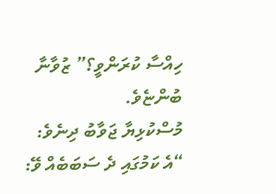ހިއްސާ ކުރަންވީ؟” ޒުވާނާ ބުންޏެވެ.
މުސްކުޅިޔާ ޖަވާބު ދިނެވެ: “އެ ކަމުގައި ދެ ސަބަބެއް ވޭ: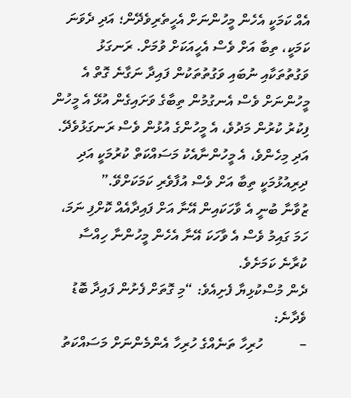އެއް ކަމަކީ އެހެން މީހުންނަށް އެހީތެރިވެދޭން؛ އަދި ދެވަނަ ކަމަކީ، ތިބާ އަށް ވެސް އެހީއަކަށް ވުމަށް. ރަނގަޅު ވަގުތުތަކާއި ނުބައި ވަގުތުތަކުން ފައިދާ ނަގާނެ ގޮތް އެ މީހުންނަށް ވެސް އެނގުމުން ތިބާގެ ވަށައިގެން އުޅޭ އެ މީހުން ފިކުރު ކުރުން މަދުވެ، އެ މީހުންގެ އުޅުން ވެސް ރަނގަޅުވެދޭ. އަދި މިހެންވެ، އެ މީހުންނާއެކު މަސައްކަތް ކުރުމަކީ އަދި ދިރިއުޅުމަކީ ތިބާ އަށް ވެސް އުފާވެރި ކަމަކަށްވޭ.”
ޒުވާނާ ބުނީ އެ ވާހަކައިން އޭނާ އަށް ފައިދާއެއް ކޮށްފި ނަމަ، ހަމަ ގައިމު ވެސް އެ ވާހަކަ އޭނާ އެހެން މީހުންނާ ހިއްސާ ކުރާނެ ކަމަށެވެ.
ދެން މުސްކުޅިޔާ ފެށިއެވެ: “މި ގޮތަށް ފެށުން ފައިދާ ބޮޑު ވެދާނެ:
–          ހުރިހާ ތަނެއްގެ ހުރިހާ އެންމެންނަށް މަސައްކަތު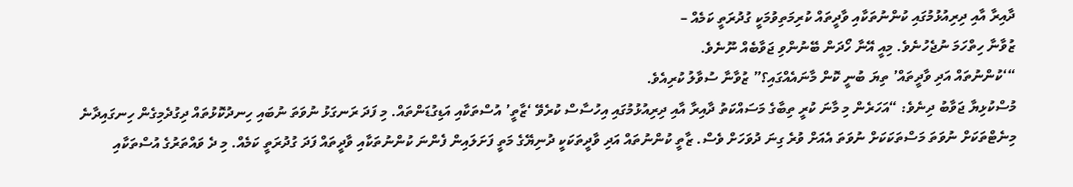ދާއިރާ އާއި ދިރިއުޅުމުގައި ކުންނުތަކާއި ވާދީތައް ކުރިމަތިވުމަކީ ގުދުރަތީ ކަމެއް –
ޒުވާނާ ހިތްހަމަ ނުޖެހުނެވެ. މިއީ އޭނާ ހޯދަން ބޭނުންވި ޖަވާބެއް ނޫނެވެ.
“‘ކުންނުތައް އަދި ވާދީތައް’ ތިޔަ ބުނީ ކޮން މާނައެއްގައި؟” ޒުވާނާ ސުވާލު ކުރިއެވެ.
މުސްކުޅިޔާ ޖަވާބު ދިނެވެ: “އަހަރެން މި މާނަ ކުރީ ތިބާގެ މަސައްކަތު ދާއިރާ އާއި ދިރިއުޅުމުގައި އިހުސާސް ކުރެވޭ ‘ޒާތީ’ އުސްތަކާއި އަޑިގުޑަންތައް. މި ފަދަ ރަނގަޅު ނުވަތަ ނުބައި ހިނދުކޮޅުތައް ދިގުދެމިގެން ހިނގައިދާނެ މިނެޓްތަކަށް ނުވަތަ މަސްތަކަކަށް ނުވަތަ އެއަށް ވުރެ ގިނަ ދުވަހަށް ވެސް. ޒާތީ ކުންނުތައް އަދި ވާދީތަކަކީ ދުނިޔޭގެ މަތީ ފަށަލައިން ފެންނަ ކުންނުތަކާއި ވާދީތައް ފަދަ ގުދުރަތީ ކަމެއް. މި ދެ ވައްތަރުގެ އުސްތަކާއި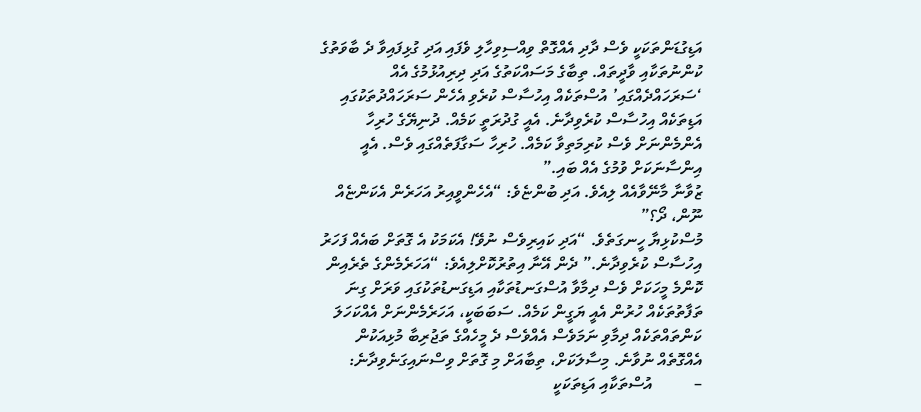އަޑިގުޑަންތަކަކީ ވެސް ދާދި އެއްގޮތް ވިއްސިވިހާލި ވެފައި އަދި ގުޅިފައިވާ ދެ ބާވަތުގެ ކުންނުތަކާއި ވާދީތައް. ތިބާގެ މަސައްކަތުގެ އަދި ދިރިއުޅުމުގެ އެއް ‘ސަރަހައްދެއްގައި’ އުސްތަކެއް އިހުސާސް ކުރެވި އެހެން ސަރަހައްދުތަކުގައި އަޑިތަކެއް އިހުސާސް ކުރެވިދާނެ. އެއީ ގުދުރަތީ ކަމެއް. ދުނިޔޭގެ ހުރިހާ އެންމެންނަށް ވެސް ކުރިމަތިވާ ކަމެއް. ހުރިހާ ސަގާފަތެއްގައި ވެސް. އެއީ އިންސާނަކަށް ވުމުގެ އެއް ބައި.”
ޒުވާނާ މާނޭވާއެއް ލިއެވެ. އަދި ބުންޏެވެ: “އެހެންވީއިރު އަހަރެން އެކަންޏެއް ނޫން، ދޯ؟”
މުސްކުޅިޔާ ހީނގަތެވެ. “އަދި ކައިރިވެސް ނުވޭ! އެކަމަކު އެ ގޮތަށް ބައެއް ފަހަރު އިހުސާސް ކުރެވިދާނެ.” ދެން އޭނާ އިތުރުކޮށްލިއެވެ: “އަހަރެމެންގެ ތެރެއިން ކޮންމެ މީހަކަށް ވެސް ދިމާވާ އުސްގަނޑުތަކާއި އަޑިގަނޑުތަކުގައި ވަރަށް ގިނަ ތަފާތުތަކެއް ހުރުން އެއީ ޔަގީން ކަމެއް. ސަބަބަކީ، އަހަރެމެންނަށް އެއްކަހަލަ ކަންތައްތަކެއް ދިމާވި ނަމަވެސް އެއްވެސް ދެ މީހެއްގެ ތަޖުރިބާ މުޅިއަކުން އެއްގޮތެއް ނުވާނެ. މިސާލަކަށް، ތިބާއަށް މި ގޮތަށް ވިސްނައިގަނެވިދާނެ:
–          އުސްތަކާއި އަޑިތަކަކީ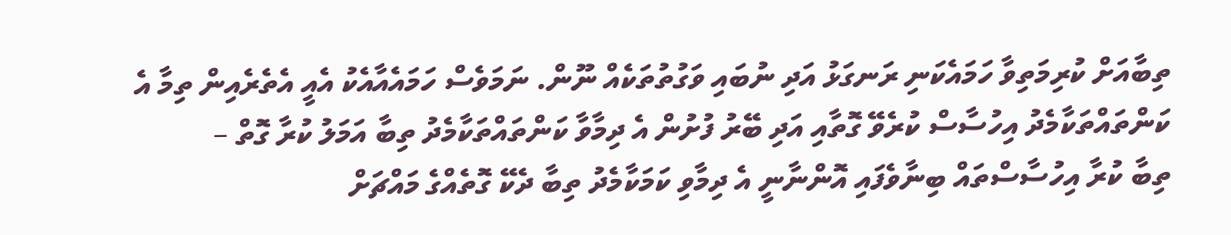ތިބާއަށް ކުރިމަތިވާ ހަމައެކަނި ރަނގަޅު އަދި ނުބައި ވަގުތުތަކެއް ނޫން. ނަމަވެސް ހަމައެއާއެކު އެއީ އެތެރެއިން ތިމާ އެ ކަންތައްތަކާމެދު އިހުސާސް ކުރެވޭ ގޮތާއި އަދި ބޭރު ފުށުން އެ ދިމާވާ ކަންތައްތަކާމެދު ތިބާ އަމަލު ކުރާ ގޮތް –
ތިބާ ކުރާ އިހުސާސްތައް ބިނާވެފައި އޮންނާނީ އެ ދިމާވި ކަމަކާމެދު ތިބާ ދެކޭ ގޮތެއްގެ މައްޗަށް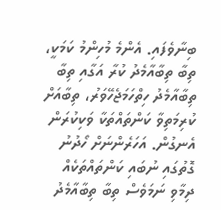ބިނާވެފައި. އެންމެ މުހިންމު ކަމަކީ، ތިބާ ތިބާއާމެދު ކުރާ އަގާއި ތިބާ ތިބާއާމެދު ހިތްހަމަޖެހޭވަރު، ތިބާއަށް ކުރިމަތިވާ ކަންތައްތަކާ ވަކިކުރަން އެނގުން. އަހަރެންނަށް ހޯދުނު ގޮތުގައި ނުބައި ކަންތައްތަކެއް ދިމާވި ނަމަވެސް ތިބާ ތިބާއާމެދު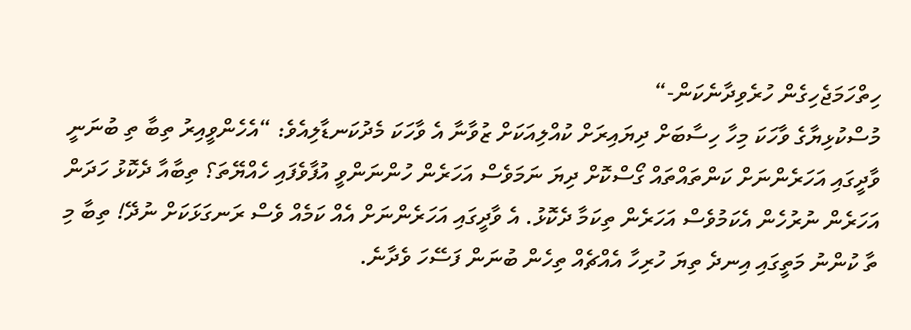ހިތްހަމަޖެހިގެން ހުރެވިދާނެކަން-“
މުސްކުޅިޔާގެ ވާހަކަ މިހާ ހިސާބަށް ދިޔައިރަށް ކުއްލިއަކަށް ޒުވާނާ އެ ވާހަކަ މެދުކަނޑާލިއެވެ: “އެހެންވީއިރު ތިބާ ތި ބުނަނީ ވާދީގައި އަހަރެންނަށް ކަންތައްތައް ގޯސްކޮށް ދިޔަ ނަމަވެސް އަހަރެން ހުންނަންވީ އުފާވެފައި ހެއްޔޭތަ؟ ތިބާއާ ދެކޮޅު ހަދަން އަހަރެން ނުރުހެން އެކަމުވެސް އަހަރެން ތިކަމާ ދެކޮޅު. އެ ވާދީގައި އަހަރެންނަށް އެއް ކަމެއް ވެސް ރަނގަޅަކަށް ނުދޭ! ތިބާ މި ތާ ކުންނު މަތީގައި އިނދެ ތިޔަ ހުރިހާ އެއްޗެއް ތިހެން ބުނަން ފަސޭހަ ވެދާނެ.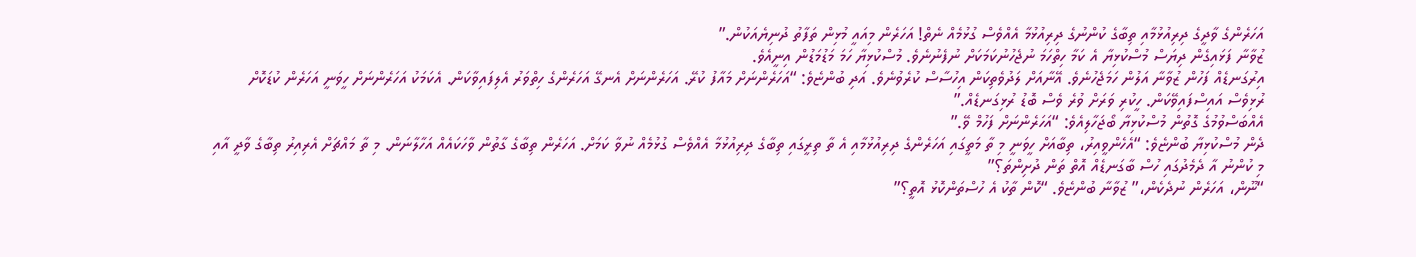އަހަރެންގެ ވާދީގެ ދިރިއުޅުމާއި ތިބާގެ ކުންނުގެ ދިރިއުޅުމާ އެއްވެސް ގުޅުމެއް ނެތް! އަހަރެން މިއައީ މުޅިން ތަފާތު ދުނިޔެއަކުން.”
ޒުވާނާ ފަޅައިގެން ދިޔަސް މުސްކުޅިޔާ އެ ކަމާ ހިތްހަމަ ނުޖެހުނުކަމަކަށް ނުފެނުނެވެ. މުސްކުޅިޔާ ހަމަ މަޑުމަޑުން އިނީއެވެ.
އިރުގަނޑެއް ފަހުން ޒުވާނާ އަލުން ހަމަޖެހުނެވެ. އޭނާއަށް ލަދުވެތިކަން އިހުސާސް ކުރެވުނެވެ. އަދި ބުންޏެވެ: “އަހަރެންނަށް މައާފު ކުރޭ. އަހަރެންނަށް އެނގޭ އަހަރެންގެ ހިތްވަރު އެލިފައިވާކަން. އެކަމަކު އަހަރެންނަށް ހީވަނީ އަހަރެން ކުޑަކޮށް ރުޅިވެސް އައިސްފައިވޭކަން. ހީކުރި ވަރަށް ވުރެ ވެސް ބޮޑު ރުޅިގަނޑެއް.”
އެއްބަސްވުމުގެ ގޮތުން މުސްކުޅިޔާ ބޯޖަހާލިއެވެ: “އަހަރެންނަށް ފަހުމް ވޭ.”
ދެން މުސްކުޅިޔާ ބުންޏެވެ: “އެހެންވީއިރު، ތިބާއަށް ހީވަނީ މި ތާ މަތީގައި އަހަރެންގެ ދިރިއުޅުމާއި އެ ތާ ތިރީގައި ތިބާގެ ދިރިއުޅުމާ އެއްވެސް ގުޅުމެއް ނުވާ ކަމަށް. އަހަރެން ތިބާގެ ގާތުން ވާހަކައެއް އަހާލާނަން. މި ތާ މައްޗަށް އެރިއިރު ތިބާގެ ވާދީ އާއި މި ކުންނު އާ ދެމެދުގައި ހުސް ބާގަނޑެއް އޮތް ތަން ދުށިންތަ؟”
“ނޫން، އަހަރެން ނުދެކެން،” ޒުވާނާ ބުންޏެވެ. “ކޮން ތާކު އެ ހުސްތަންކޮޅު އޮތީ؟”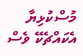މުސްކުޅިޔާ އެކައްޗެކޭ ވެސް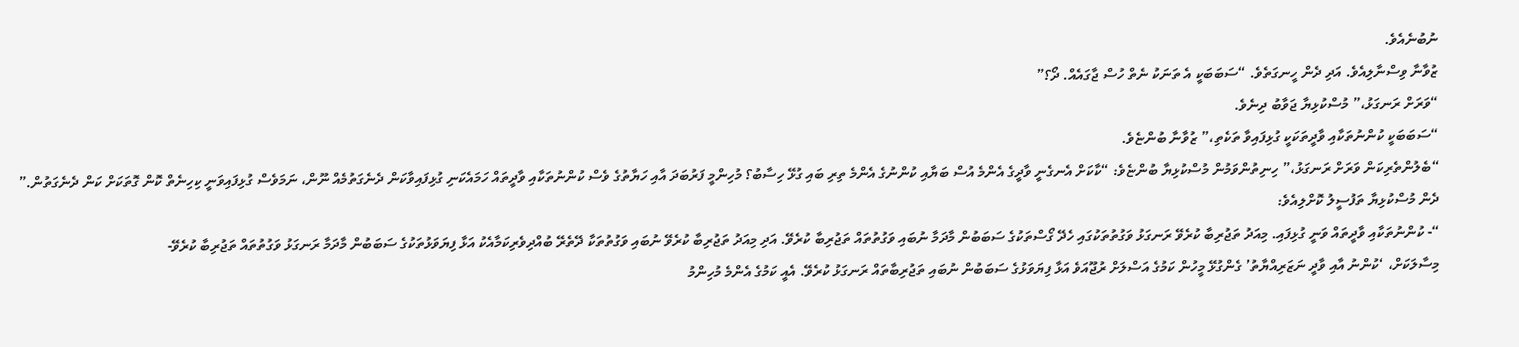ނުބުނެއެވެ.
ޒުވާނާ ވިސްނާލިއެވެ. އަދި ދެން ހީނގަތެވެ. “ސަބަބަކީ އެ ތަނަކު ނެތް ހުސް ޖާގައެއް. ދޯ؟”
“ވަރަށް ރަނގަޅު،” މުސްކުޅިޔާ ޖަވާބު ދިނެވެ.
“ސަބަބަކީ ކުންނުތަކާއި ވާދީތަކަކީ ގުޅިފައިވާ ތަކެތި،” ޒުވާނާ ބުންޏެވެ.
“ބެލުންތެރިކަން ވަރަށް ރަނގަޅު،” ހިނިތުންވަމުން މުސްކުޅިޔާ ބުންޏެވެ: “ކާކަށް އެނގެނީ ވާދީގެ އެންމެ އުސް ބަޔާއި ކުންނުގެ އެންމެ ތިރި ބައި ގުޅޭ ހިސާބު؟ މުހިންމީ ފަރުބަދަ އާއި ހަޔާތުގެ ވެސް ކުންނުތަކާއި ވާދީތައް ހަމައެކަނި ގުޅިފައިވާކަން ދެނެގަތުމެއް ނޫން، ނަމަވެސް ގުޅިފައިވަނީ ކިހިނެތް ކޮން ގޮތަކަށް ކަން ދެނެގަތުން.”
ދެން މުސްކުޅިޔާ ތަފުސީލު ކޮށްލިއެވެ:
“- ކުންނުތަކާއި ވާދީތައް ވަނީ ގުޅިފައި. މިއަދު ތަޖުރިބާ ކުރެވޭ ރަނގަޅު ވަގުތުތަކުގައި ހެދޭ ގޯސްތަކުގެ ސަބަބުން މާދަމާ ނުބައި ވަގުތުތައް ތަޖުރިބާ ކުރެވޭ. އަދި މިއަދު ތަޖުރިބާ ކުރެވޭ ނުބައި ވަގުތުތަކާ ދޭތެރޭ ބުއްދިވެރިކަމާއެކު އަޅާ ފިޔަވަޅުތަކުގެ ސަބަބުން މާދަމާ ރަނގަޅު ވަގުތުތައް ތަޖުރިބާ ކުރެވޭ-
މިސާލަކަށް، ‘ކުންނު އާއި ވާދީ ނަޒަރިއްޔާތު’ ގެންގުޅޭ މީހުން ކަމުގެ އަސްލަށް ރުޖޫއަވެ އަޅާ ފިޔަވަޅުގެ ސަބަބުން ނުބައި ތަޖުރިބާތައް ރަނގަޅު ކުރެވޭ. އެއީ ކަމުގެ އެންމެ މުހިންމު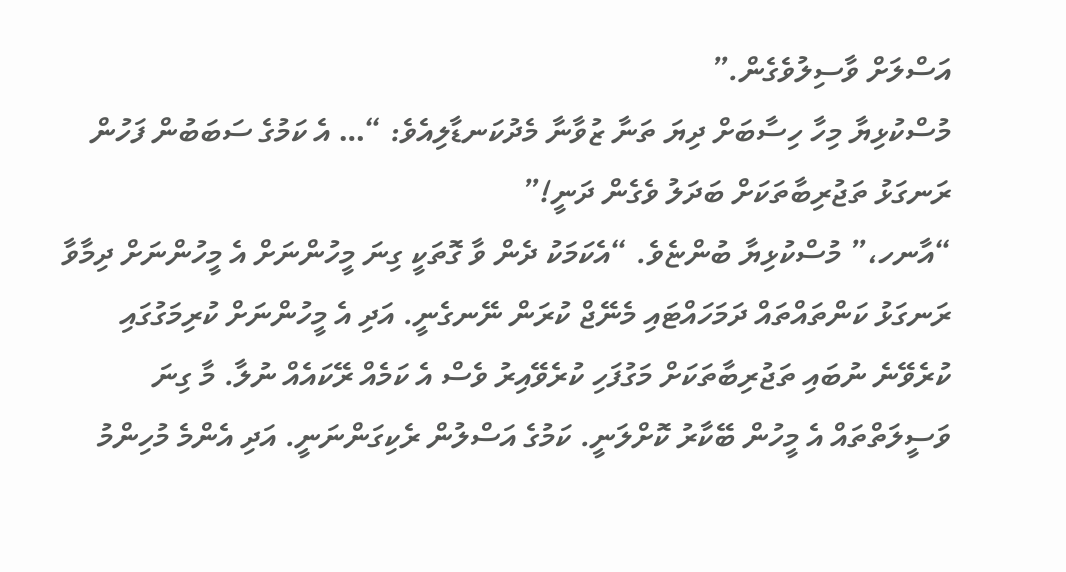އަސްލަށް ވާސިލުވެގެން.”
މުސްކުޅިޔާ މިހާ ހިސާބަށް ދިޔަ ތަނާ ޒުވާނާ މެދުކަނޑާލިއެވެ: “… އެ ކަމުގެ ސަބަބުން ފަހުން ރަނގަޅު ތަޖުރިބާތަކަށް ބަދަލު ވެގެން ދަނީ!”
“އާނހ،” މުސްކުޅިޔާ ބުންޏެވެ. “އެކަމަކު ދެން ވާ ގޮތަކީ ގިނަ މީހުންނަށް އެ މީހުންނަށް ދިމާވާ ރަނގަޅު ކަންތައްތައް ދަމަހައްޓައި މެނޭޖް ކުރަން ނޭނގެނީ. އަދި އެ މީހުންނަށް ކުރިމަގުގައި ކުރެވޭނެ ނުބައި ތަޖުރިބާތަކަށް މަގުފަހި ކުރެވޭއިރު ވެސް އެ ކަމެއް ރޭކައެއް ނުލާ. މާ ގިނަ ވަސީލަތްތައް އެ މީހުން ބޭކާރު ކޮށްލަނީ. ކަމުގެ އަސްލުން ރެކިގަންނަނީ. އަދި އެންމެ މުހިންމު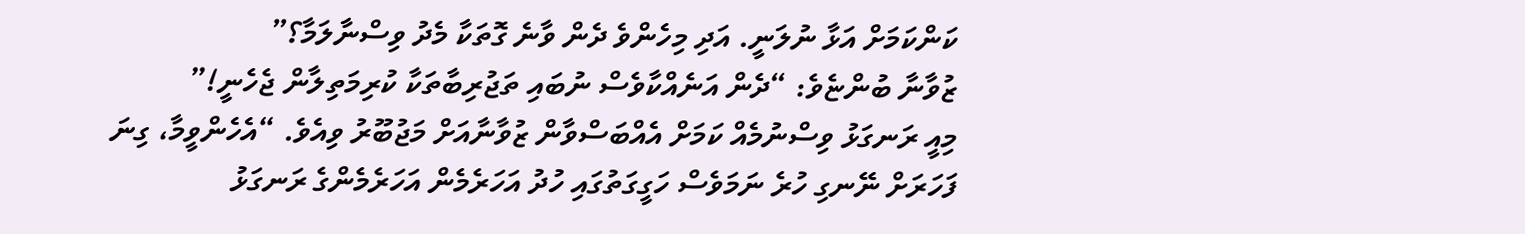ކަންކަމަށް އަޅާ ނުލަނީ. އަދި މިހެންވެ ދެން ވާނެ ގޮތަކާ މެދު ވިސްނާލަމާ؟”
ޒުވާނާ ބުންޏެވެ: “ދެން އަނެއްކާވެސް ނުބައި ތަޖުރިބާތަކާ ކުރިމަތިލާން ޖެހެނީ!”
މިއީ ރަނގަޅު ވިސްނުމެއް ކަމަށް އެއްބަސްވާން ޒުވާނާއަށް މަޖުބޫރު ވިއެވެ. “އެހެންވީމާ، ގިނަ ފަހަރަށް ނޭނގި ހުރެ ނަމަވެސް ހަގީގަތުގައި ހުދު އަހަރެމެން އަހަރެމެންގެ ރަނގަޅު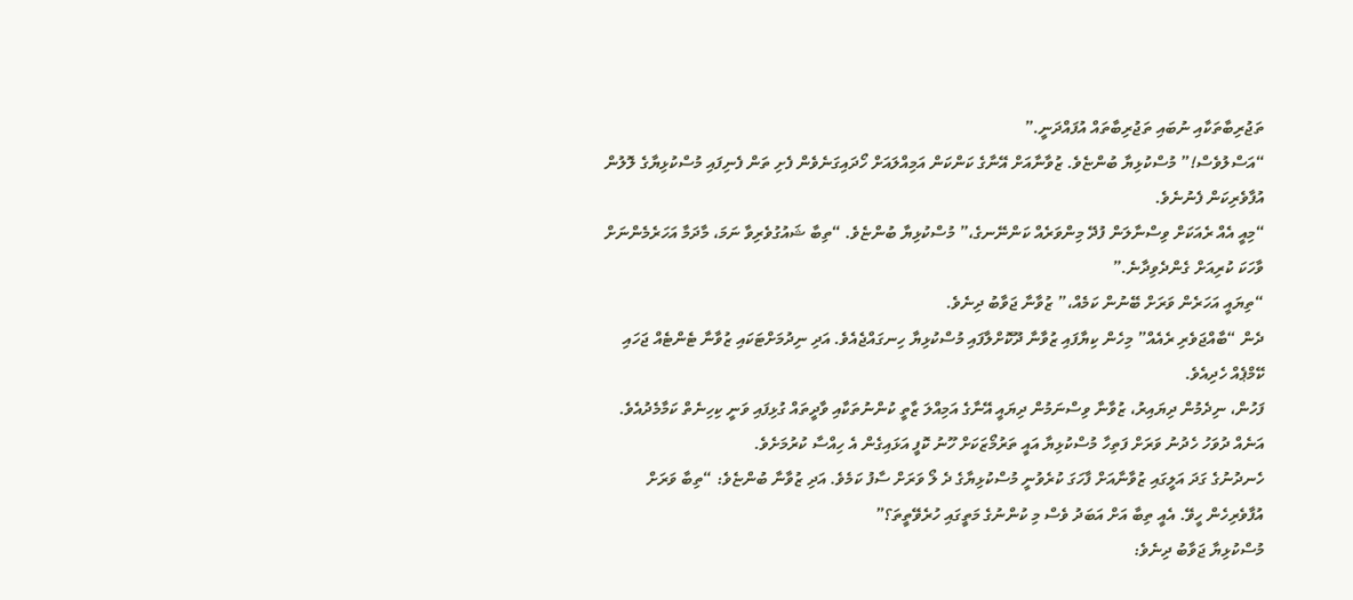ތަޖުރިބާތަކާއި ނުބައި ތަޖުރިބާތައް އުފައްދަނީ.”
“އަސްލުވެސް!” މުސްކުޅިޔާ ބުންޏެވެ. ޒުވާނާއަށް އޭނާގެ ކަންކަން އަމިއްލައަށް ހޯދައިގަނެވެން ފެށި ތަން ފެނިފައި މުސްކުޅިޔާގެ ލޮލުން އުފާވެރިކަން ފެނުނެވެ.
“މިއީ އެއް ރެއަކަށް ވިސްނާލަން ފުދޭ މިންވަރެއް ކަންނޭނގެ،” މުސްކުޅިޔާ ބުންޏެވެ. “ތިބާ ޝައުގުވެރިވާ ނަމަ، މާދަމާ އަހަރެމެންނަށް ވާހަކަ ކުރިއަށް ގެންދެވިދާނެ.”
“ތިޔައީ އަހަރެން ވަރަށް ބޭނުން ކަމެއް،” ޒުވާނާ ޖަވާބު ދިނެވެ.
ދެން “ބާއްޖަވެރި ރެއެއް” މިހެން ކިޔާފައި ޒުވާނާ ދޫކޮށްލާފައި މުސްކުޅިޔާ ހިނގައްޖެއެވެ. އަދި ނިދުމަށްޓަކައި ޒުވާނާ ޓެންޓެއް ޖަހައި ކޭމްޕެއް ހެދިއެވެ.
ފަހުން، ނިދެމުން ދިޔައިރު، ޒުވާނާ ވިސްނަމުން ދިޔައީ އޭނާގެ އަމިއްލަ ޒާތީ ކުންނުތަކާއި ވާދީތައް ގުޅިފައި ވަނީ ކިހިނެތް ކަމާމެދުއެވެ.
އަނެއް ދުވަހު ހެދުނު ވަރަށް ފަތިހާ މުސްކުޅިޔާ އައީ ތަރުމޯޒަކަށް ހޫނު ކޮފީ އަޅައިގެން އެ ހިއްސާ ކުރުމަށެވެ.
ހެނދުނުގެ ގަދަ އަލީގައި ޒުވާނާއަށް ފާހަގަ ކުރެވުނީ މުސްކުޅިޔާގެ ދެ ލޯ ވަރަށް ސާފު ކަމެވެ. އަދި ޒުވާނާ ބުންޏެވެ: “ތިބާ ވަރަށް އުފާވެރިހެން ހީވޭ. އެއީ ތިބާ އަށް އަބަދު ވެސް މި ކުންނުގެ މަތީގައި ހުރެވޭތީތަ؟”
މުސްކުޅިޔާ ޖަވާބު ދިނެވެ: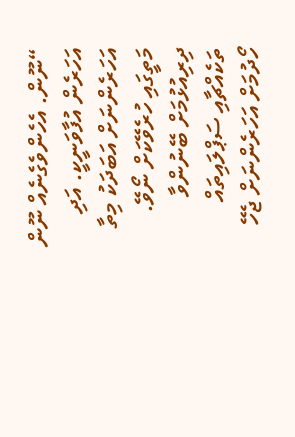“ނޫން. އެހެންވެގެނެއް ނޫން އަހަރެން އުފާވަނީކީ. އަދި އަހަރެންނަށް އަބަދަކު މިތާ މަތީގައި ހުރެވޭކަށް ނޯވޭ. ދިރިއުޅުމަށް ބޭނުންވާ ތަކެއްޗާއި ސަޕްލައިތައް ހޯދުމަށް އަހަރެންނަށް ޖެހޭ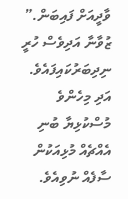ވާދީއަށް ފައިބަން.”
ޒުވާނާ އަދިވެސް ހުރީ ނިދިބަރުކައިފައެވެ. އަދި މިހެންވެ މުސްކުޅިޔާ ބުނި އެއްޗެއް މުޅިއަކުން ސާފެއް ނުވިއެވެ.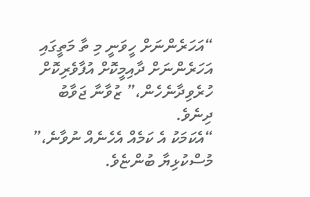“އަހަރެންނަށް ހީވަނީ މި ތާ މަތީގައި އަހަރެންނަށް ދާއިމީކޮށް އުފާވެރިކޮށް ހުރެވިދާނެހެން،” ޒުވާނާ ޖަވާބު ދިނެވެ.
“އެކަމަކު އެ ކަމެއް އެހެނެއް ނުވާނެ،” މުސްކުޅިޔާ ބުންޏެވެ.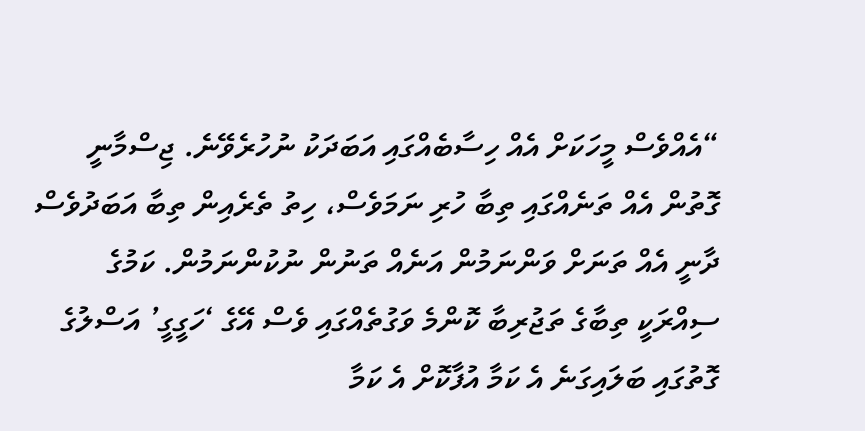“އެއްވެސް މީހަކަށް އެއް ހިސާބެއްގައި އަބަދަކު ނުހުރެވޭނެ. ޖިސްމާނީ ގޮތުން އެއް ތަނެއްގައި ތިބާ ހުރި ނަމަވެސް، ހިތު ތެރެއިން ތިބާ އަބަދުވެސް ދާނީ އެއް ތަނަށް ވަންނަމުން އަނެއް ތަނުން ނުކުންނަމުން. ކަމުގެ ސިއްރަކީ ތިބާގެ ތަޖުރިބާ ކޮންމެ ވަގުތެއްގައި ވެސް އޭގެ ‘ހަގީގީ’ އަސްލުގެ ގޮތުގައި ބަލައިގަނެ އެ ކަމާ އުފާކޮށް އެ ކަމާ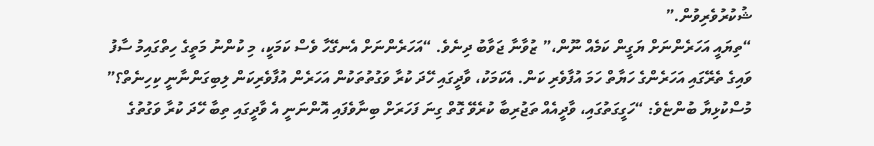ޝުކުރުވެރިވުން.”
“ތިޔައީ އަހަރެންނަށް ޔަގީން ކަމެއް ނޫން،” ޒުވާނާ ޖަވާބު ދިނެވެ. “އަހަރެންނަށް އެނގޭހާ ވެސް ކަމަކީ، މި ކުންނު މަތީގެ ހިތްގައިމު ސާފު ވައިގެ ތެރޭގައި އަހަރެންގެ ހަޔާތް ހަމަ އުފާވެރި ކަން. އެކަމަކު، ވާދީގައި ހޭދަ ކުރާ ވަގުތުތަކުން އަހަރެން އުފާވެރިކަން ލިބިގަންނާނީ ކިހިނެތް؟”
މުސްކުޅިޔާ ބުންޏެވެ: “ހަގީގަތުގައި، ވާދީއެއް ތަޖުރިބާ ކުރެވޭ ގޮތް ގިނަ ފަހަރަށް ބިނާވެފައި އޮންނަނީ އެ ވާދީގައި ތިބާ ހޭދަ ކުރާ ވަގުތުގެ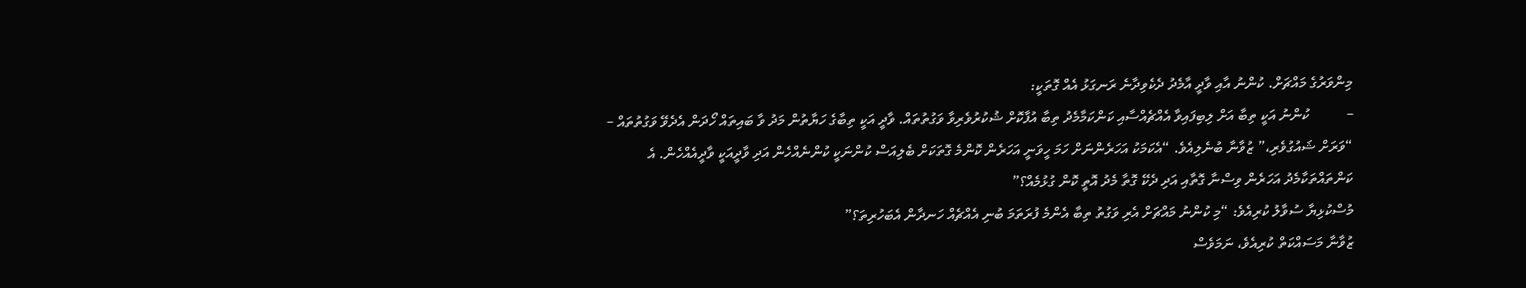މިންވަރުގެ މައްޗަށް. ކުންނު އާއި ވާދީ އާމެދު ދެކެވިދާނެ ރަނގަޅު އެއް ގޮތަކީ:
–          ކުންނު އަކީ ތިބާ އަށް ލިބިފައިވާ އެއްޗެއްސާއި ކަންކަމާމެދު ތިބާ އުފާކޮށް ޝުކުރުވެރިވާ ވަގުތުތައް. ވާދީ އަކީ ތިބާގެ ހަޔާތުން މަދު ވާ ބައިތައް ހޯދަން އެދެވޭ ވަގުތުތައް –
“ވަރަށް ޝައުގުވެރި،” ޒުވާނާ ބުނެލިއެވެ. “އެކަމަކު އަހަރެންނަށް ހަމަ ހީވަނީ އަހަރެން ކޮންމެ ގޮތަކަށް ބެލިއަސް ކުންނަކީ ކުންނެއްހެން އަދި ވާދީއަކީ ވާދީއެއްހެން. އެ ކަންތައްތަކާމެދު އަހަރެން ވިސްނާ ގޮތާއި އަދި ދެކޭ ގޮތާ މެދު އޮތީ ކޮން ގުޅުމެއް؟”
މުސްކުޅިޔާ ސުވާލު ކުރިއެވެ: “މި ކުންނު މައްޗަށް އެރި ވަގުތު ތިބާ އެންމެ ފުރަތަމަ ބުނި އެއްޗެއް ހަނދާން އެބަހުރިތަ؟”
ޒުވާނާ މަސައްކަތް ކުރިއެވެ، ނަމަވެސް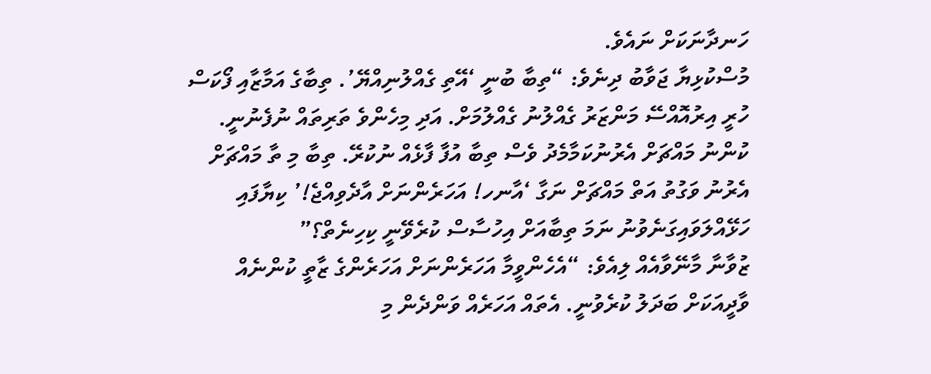ހަނދާނަކަށް ނައެވެ.
މުސްކުޅިޔާ ޖަވާބު ދިނެވެ: “ތިބާ ބުނީ ‘އޭތި ގެއްލުނިއްޔޭ’. ތިބާގެ އަމާޒާއި ފޯކަސް ހުރީ އިރުއޮއްސޭ މަންޒަރު ގެއްލުނު ގެއްލުމަށް. އަދި މިހެންވެ ތަރިތައް ނުފެނުނީ. ކުންނު މައްޗަށް އެރުނުކަމާމެދު ވެސް ތިބާ އުފާ ފާޅެއް ނުކުރޭ. ތިބާ މި ތާ މައްޗަށް އެރުނު ވަގުތު އަތް މައްޗަށް ނަގާ ‘އާނހ! އަހަރެންނަށް އާދެވިއްޖެ!’ ކިޔާފައި ހަޅޭއްލަވައިގަނެވުނު ނަމަ ތިބާއަށް އިހުސާސް ކުރެވޭނީ ކިހިނެތް؟”
ޒުވާނާ މާނޭވާއެއް ލިއެވެ: “އެހެންވީމާ އަހަރެންނަށް އަހަރެންގެ ޒާތީ ކުންނެއް ވާދީއަކަށް ބަދަލު ކުރެވުނީ. އެތައް އަހަރެއް ވަންދެން މި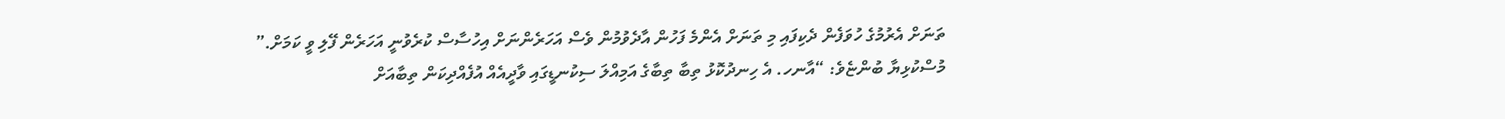ތަނަށް އެރުމުގެ ހުވަފެން ދެކިފައި މި ތަނަށް އެންމެ ފަހުން އާދެވުމުން ވެސް އަހަރެންނަށް އިހުސާސް ކުރެވުނީ އަހަރެން ފޭލި ވީ ކަމަށް.”
މުސްކުޅިޔާ ބުންޏެވެ: “އާނހ. އެ ހިނދުކޮޅު ތިބާ ތިބާގެ އަމިއްލަ ސިކުނޑީގައި ވާދީއެއް އުފެއްދިކަން ތިބާއަށް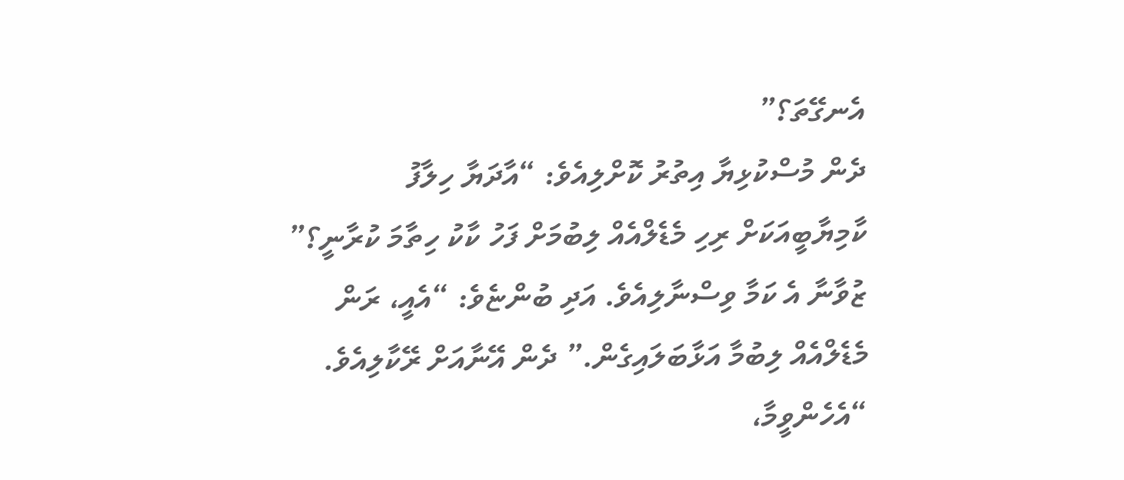އެނގޭތަ؟”
ދެން މުސްކުޅިޔާ އިތުރު ކޮށްލިއެވެ: “އާދަޔާ ހިލާފު ކާމިޔާބީއަކަށް ރިހި މެޑެލްއެއް ލިބުމަށް ފަހު ކާކު ހިތާމަ ކުރާނީ؟”
ޒުވާނާ އެ ކަމާ ވިސްނާލިއެވެ. އަދި ބުންޏެވެ: “އެއީ، ރަން މެޑެލްއެއް ލިބުމާ އަޅާބަލައިގެން.” ދެން އޭނާއަށް ރޭކާލިއެވެ. “އެހެންވީމާ،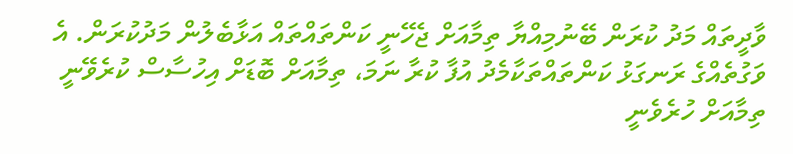ވާދީތައް މަދު ކުރަން ބޭނުމިއްޔާ ތިމާއަށް ޖެހޭނީ ކަންތައްތައް އަޅާބެލުން މަދުކުރަން. އެ ވަގުތެއްގެ ރަނގަޅު ކަންތައްތަކާމެދު އުފާ ކުރާ ނަމަ، ތިމާއަށް ބޮޑަށް އިހުސާސް ކުރެވޭނީ ތިމާއަށް ހުރެވެނީ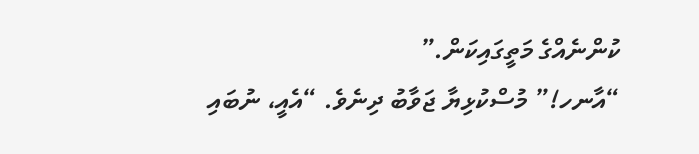ކުންނެއްގެ މަތީގައިކަން.”
“އާނހ!” މުސްކުޅިޔާ ޖަވާބު ދިނެވެ. “އެއީ، ނުބައި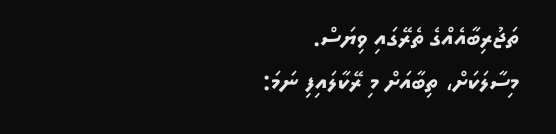ތަޖުރިބާއެއްގެ ތެރޭގައި ވިޔަސް. މިސާލަކަށް، ތިބާއަށް މި ރޭކާލައިފި ނަމަ: